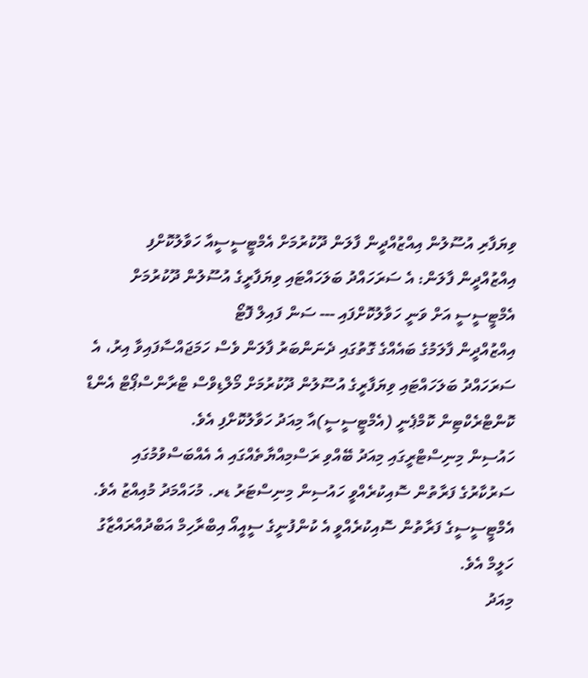ވިޔަފާރި އުސޫލުން އިއްޒުއްދީން ފާލަން ދޫކުރުމަށް އެމްޓީސީސީއާ ހަވާލުކޮށްފި
އިއްޒުއްދީން ފާލަން: އެ ސަރަހައްދު ބަލަހައްޓައި ވިޔަފާރީގެ އުސޫލުން ދޫކުރުމަށް އެމްޓީސީސީ އަށް ވަނީ ހަވާލުކޮށްފައި --- ސަން ފައިލް ފޮޓޯ
އިއްޒުއްދީން ފާލަމުގެ ބައެއްގެ ގޮތުގައި ދެނަންބަރު ފާލަން ވެސް ހަމަޖައްސާފައިވާ އިރު، އެ ސަރަހައްދު ބަލަހައްޓައި ވިޔަފާރީގެ އުސޫލުން ދޫކުރުމަށް މޯލްޑިވްސް ޓްރާންސްޕޯޓް އެންޑް ކޮންޓްރެކްޓިން ކޮމްޕެނީ (އެމްޓީސީސީ)އާ މިއަދު ހަވާލުކޮށްފި އެވެ.
ހައުސިން މިނިސްޓްރީގައި މިއަދު ބޭއްވި ރަސްމިއްޔާތެއްގައި އެ އެއްބަސްވުމުގައި ސަރުކާރުގެ ފަރާތުން ސޮއިކުރެއްވީ ހައުސިން މިނިސްޓަރު ޑރ. މުހައްމަދު މުއިއްޒު އެވެ. އެމްޓީސީސީގެ ފަރާތުން ސޮއިކުރެއްވީ އެ ކުންފުނީގެ ސީއީއޯ އިބްރާހިމް އަބްދުއްރައްޒާގު ހަލީމް އެވެ.
މިއަދު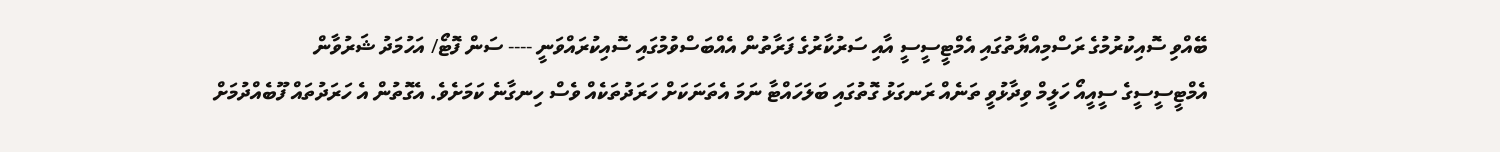ބޭއްވި ސޮއިކުރުމުގެ ރަސްމިއްޔާތުގައި އެމްޓީސީސީ އާއި ސަރުކާރުގެ ފަރާތުން އެއްބަސްވުމުގައި ސޮއިކުރައްވަނީ ---- ސަން ފޮޓޯ/ އަހުމަދު ޝަރުވާން
އެމްޓީސީސީގެ ސީއީއޯ ހަލީމް ވިދާޅުވީ ތަނެއް ރަނގަޅު ގޮތުގައި ބަލަހައްޓާ ނަމަ އެތަނަކަށް ހަރަދުތަކެއް ވެސް ހިނގާނެ ކަމަށެވެ. އެގޮތުން އެ ހަރަދުތައް ފޫބެއްދުމަށް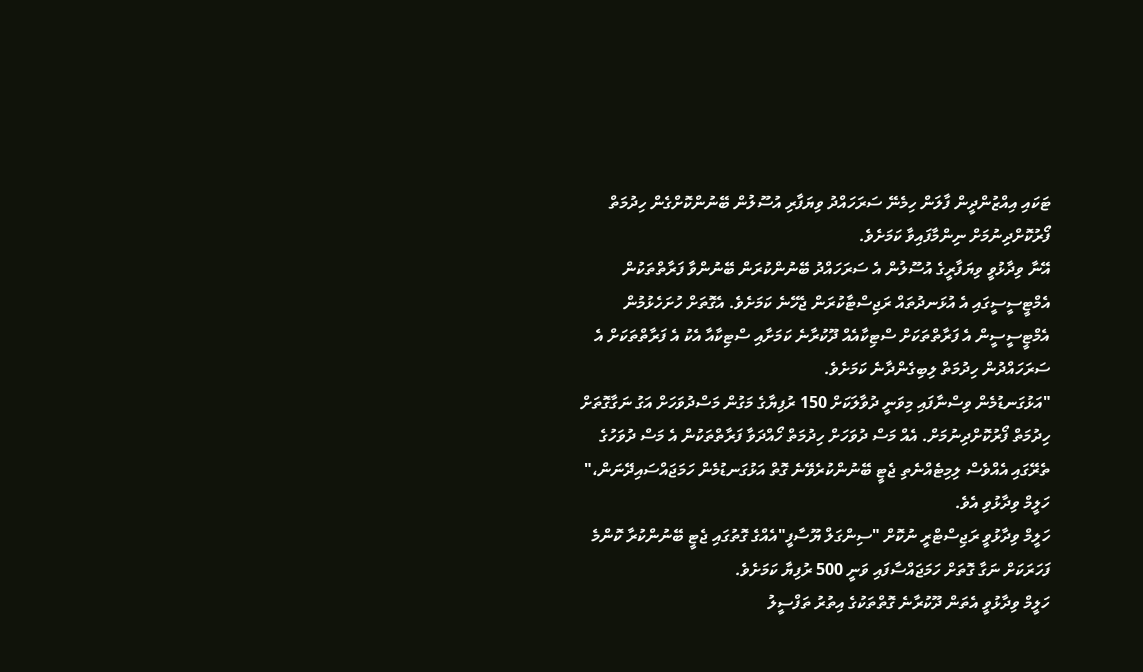ޓަކައި އިއްޒުންދީން ފާލަން ހިމެނޭ ސަރަހައްދު ވިޔަފާރި އުސޫލުން ބޭނުންކޮށްގެން ހިދުމަތް ފޯރުކޮށްދިނުމަށް ނިންމާފައިވާ ކަމަށެވެ.
އޭނާ ވިދާޅުވީ ވިޔަފާރީގެ އުސޫލުން އެ ސަރަހައްދު ބޭނުންކުރަން ބޭނުންވާ ފަރާތްތަކުން އެމްޓީސީސީގައި އެ އުޅަނދުތައް ރަޖިސްޓާކުރަން ޖެހޭނެ ކަމަށެވެ. އެގޮތަށް ހުށަހެޅުމުން އެމްޓީސީސީން އެ ފަރާތްތަކަށް ސްޓިކާއެއް ދޫކުރާނެ ކަމަށާއި ސްޓިކާއާ އެކު އެ ފަރާތްތަކަށް އެ ސަރަހައްދުން ހިދުމަތް ލިބިގެންދާނެ ކަމަށެވެ.
"އަޅުގަނޑުމެން ވިސްނާފައި މިވަނީ ދުވާލަކަށް 150 ރުފިޔާގެ މަގުން މަސްދުވަހަށް އަގު ނަގާގޮތަށް ހިދުމަތް ފޯރުކޮށްދިނުމަށް. އެއް މަސް ދުވަހަށް ހިދުމަތް ހޯއްދަވާ ފަރާތްތަކުން އެ މަސް ދުވަހުގެ ތެރޭގައި އެއްވެސް ލިމިޓެއްނެތި ޖެޓީ ބޭނުންކުރެވޭނެ ގޮތް އަޅުގަނޑުމެން ހަމަޖައްސައިދޭނަން،" ހަލީމް ވިދާޅުވި އެވެ.
ހަލީމް ވިދާޅުވީ ރަޖިސްޓްރީ ނުކޮށް "ސިންގަލް ޔޫސާފީ"އެއްގެ ގޮތުގައި ޖެޓީ ބޭނުންކުރާ ކޮންމެ ފަހަރަކަށް ނަގާ ގޮތަށް ހަމަޖައްސާފައި ވަނީ 500 ރުފިޔާ ކަމަށެވެ.
ހަލީމް ވިދާޅުވީ އެތަން ދޫކުރާނެ ގޮތްތަކުގެ އިތުރު ތަފްސީލު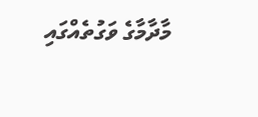މާދާމާގެ ވަގުތެއްގައި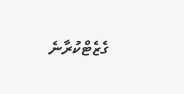ގެޒެޓްކުރާނެ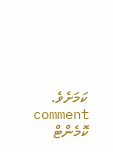ކަމަށެވެ.
comment ކޮމެންޓް